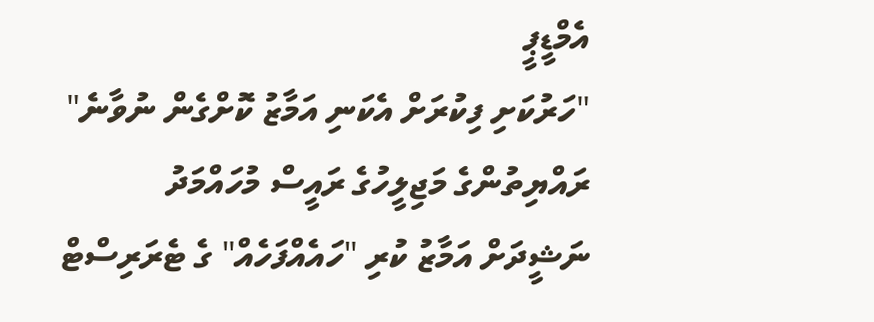އެމްޑީޕީ
"ހަރުކަށި ފިކުރަށް އެކަނި އަމާޒު ކޮށްގެން ނުވާނެ"
ރައްޔިތުންގެ މަޖިލީހުގެ ރައީސް މުހައްމަދު ނަޝީދަށް އަމާޒު ކުރި "ހައެއްފަހެއް" ގެ ޓެރަރިސްޓް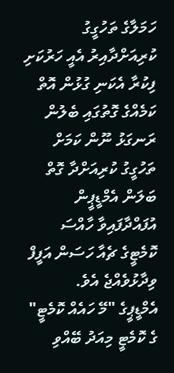ހަމަލާގެ ތަހުގީގު ކުރިއަށްދާއިރު އެއީ ހަރުކަށި ފިކުރާ އެކަނި ގުޅުން އޮތް ކަމެއްގެ ގޮތުގައި ބެލުން ރަނގަޅު ނޫން ކަމަށް ތަހުގީގު ކުރިއަށްދާ ގޮތް ބަލަން އެމްޑީޕީން އުފައްދާފައިވާ ހާއްސަ ކޮމެޓީގެ ޗެއާ ހަސަން އަފީފް ވިދާޅުވެއްޖެ އެވެ.
އެމްޑީޕީގެ "މޭ ހައެއް ކޮމެޓީ" ގެ ކޮމެޓީ މިއަދު ބޭއްވި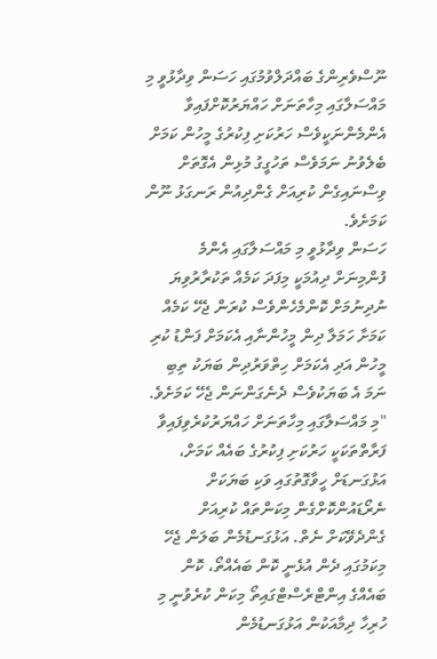ނޫސްވެރިންގެ ބައްދަލްވުމުގައި ހަސަން ވިދާޅުވީ މި މައްސަލާގައި މިހާތަނަށް ހައްޔަރުކޮށްފައިވާ އެންމެންނަކީވެސް ހަރުކަށި ފިކުރުގެ މީހުން ކަމަށް ބެލެވުނު ނަމަވެސް ތަހުގީގު މުޅިން އެގޮތަށް ވިސްނައިގެން ކުރިއަށް ގެންދިއުން ރަނގަޅު ނޫން ކަމަށެވެ.
ހަސަން ވިދާޅުވީ މި މައްސަލާގައި އެންމެ ފުންމިނަށް ދިއުމަކީ މިފަދަ ކަމެއް ތަކުރާރުވިޔަ ނުދިނުމަށް ކޮންމެހެންވެސް ކުރަން ޖެހޭ ކަމެއް ކަމަށާ ހަމަލާ ދިން މީހުންނާއި އެކަމަށް ފަންޑު ކުރި މީހުން އަދި އެކަމަށް ހިތްވަރުދިން ބަޔަކު ތިބި ނަމަ އެ ބަޔަކުވެސް ދެނެގަންނަން ޖެހޭ ކަމަށެވެ.
"މި މައްސަލާގައި މިހާތަނަށް ހައްޔަރުކުރެވިފައިވާ ފަރާތްތަކަކީ ހަރުކަށި ފިކުރުގެ ބައެއް ކަމަށް، އަޅުގަނޑަށް ހީވާގޮތުގައި ވަކި ބަޔަކަށް ނެރޯޑައުންކޮށްގެން މިކަންތައް ކުރިއަށް ގެންދެވޭކަށް ނެތް. އަޅުގަނޑުމެން ބަލަން ޖެހޭ މިކަމުގައި ދެން އުޅެނީ ކޮން ބައެއްތޯ، ކޮން ބައެއްގެ އިންޓްރެސްޓްގައިތޯ މިކަން ކުރެވުނީ މި ހުރިހާ ދިމާއަކުން އަޅުގަނޑުމެން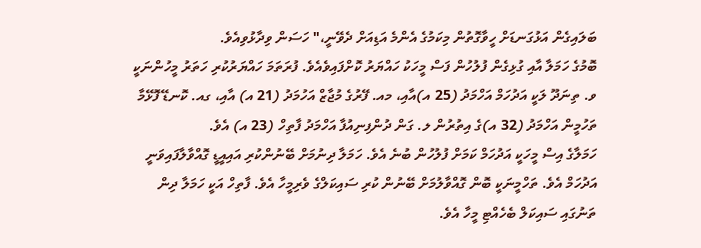ބަލައިގެން އަޅުގަނޑަށް ހީވާގޮތުން މިކަމުގެ އެންމެ އަޑިއަށް ދެވޭނީ،" ހަސަން ވިދާޅުވިއެވެ.
ބޮމުގެ ހަމަލާ އާއި ގުޅިގެން ފުލުހުން ފަސް މީހަކު ހައްޔަރު ކޮށްފައިވެއެވެ. ފުރަތަމަ ހައްޔަރުކުރި ހަތަރު މީހުންނަކީ ވ. ތިނަދޫ ލަކީ އަދުހަމް އަހްމަދު (25 އ)އާއި، މއ. ފޭރުގެ މުޖާޒް އަހުމަދު (21 އ) އާއި، ގއ. ކޮނޑޭ ފޮޅޭމާ ތަހުމީން އަހްމަދު (32 އ)ގެ އިތުރުން ލ. ގަން ދުންފިނިއުފާ އަހްމަދު ފާތިހް (23 އ) އެވެ.
ހަމަލާގެ އިސް މީހަކީ އަދުހަމް ކަމަށް ފުލުހުން ބުނެ އެވެ. ހަމަލާ ދިނުމަށް ބޭނުންކުރި އައިއީޑީ ގޮއްވާލާފައިވަނީ އަދުހަމް އެވެ. ތަހްމީނަކީ ބޮން ގޮއްވާލުމަށް ބޭނުން ކުރި ސައިކަލްގެ ވެރިމީހާ އެވެ. ފާތިހް އަކީ ހަމަލާ ދިން ތަނުގައި ސައިކަލް ބެހެއްޓި މީހާ އެވެ.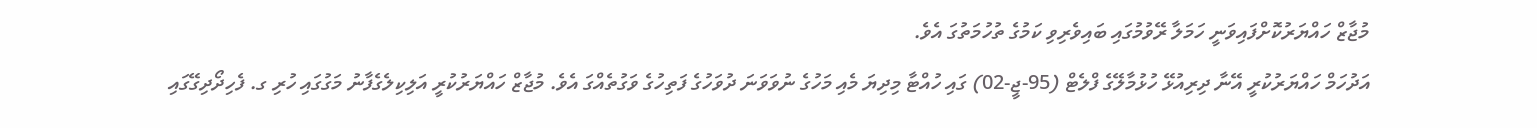މުޖާޒް ހައްޔަރުކޮށްފައިވަނީ ހަމަލާ ރޭވުމުގައި ބައިވެރިވި ކަމުގެ ތުހުމަތުގަ އެވެ.
އަދުހަމް ހައްޔަރުކުރީ އޭނާ ދިރިއުޅޭ ހުޅުމާލޭގެ ފްލެޓް (95-ޖީ-02) ގައި ހުއްޓާ މިދިޔަ މެއި މަހުގެ ނުވަވަނަ ދުވަހުގެ ފަތިހުގެ ވަގުތެއްގަ އެވެ. މުޖާޒް ހައްޔަރުކުރީ އަލިކިލެގެފާނު މަގުގައި ހުރި ގ. ފެހިދޯދިގޭގައި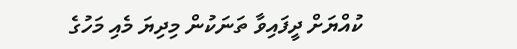ކުއްޔަށް ދީފައިވާ ތަނަކުން މިދިޔަ މެއި މަހުގެ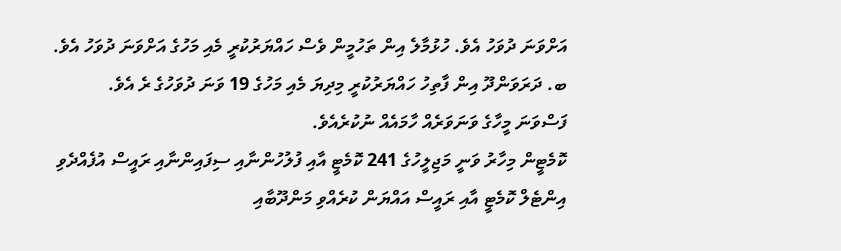އަށްވަނަ ދުވަހު އެވެ. ހުޅުމާލެ އިން ތަހުމީން ވެސް ހައްޔަރުކުރީ މެއި މަހުގެ އަށްވަނަ ދުވަހު އެވެ. ބ. ދަރަވަންދޫ އިން ފާތިހު ހައްޔަރުކުރީ މިދިޔަ މެއި މަހުގެ 19 ވަނަ ދުވަހުގެ ރެ އެވެ.
ފަސްވަނަ މީހާގެ ވަނަވަރެއް ހާމައެއް ނުކުރެއެވެ.
ކޮމެޓީން މިހާރު ވަނީ މަޖިލީހުގެ 241 ކޮމެޓީ އާއި ފުލުހުންނާއި ސިފައިންނާއި ރައީސް އުފެއްދެވި އިންޓެލް ކޮމެޓީ އާއި ރައީސް އައްޔަން ކުރެއްވި މަންދޫބާއި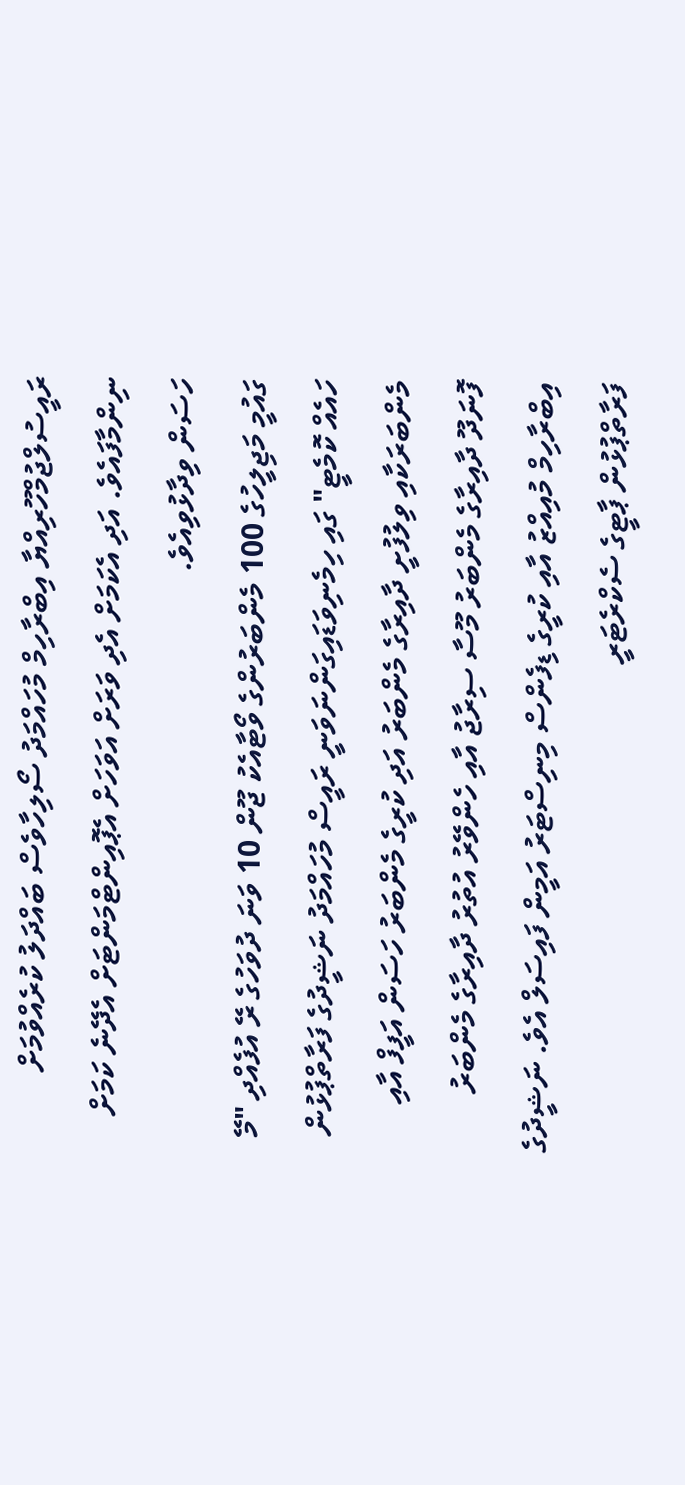ރައީސުލްޖުމްހޫރިއްޔާ އިބްރާހިމް މުހައްމަދު ސޯލިހާވެސް ބައްދަލު ކުރެއްވުމަށް ނިންމާފައެވެ. އަދި އެކަމަށް އެދި ވަރަށް އަވަހަށް އެޕޮއިންޓްމަންޓަށް އެދޭނެ ކަމަށް ހަސަން ވިދާޅުވިއެވެ.
ގައުމީ މަޖިލީހުގެ 100 މެންބަރުންގެ ވޯޓާއެކު ޖޫން 10 ވަނަ ދުވަހުގެ ރޭ އުފެއްދި "މޭ ހައެއް ކޮމެޓީ" ގައި ހިމެނިވަޑައިގަންނަވަނީ ރައީސް މުހައްމަދު ނަޝީދުގެ ފަރާތްޕުޅުން މެންބަރަކާއި ވިލުފުށީ ދާއިރާގެ މެންބަރު އަދި ކުރީގެ މެންބަރު ހަސަން އަފީފް އާއި ފޮނަދޫ ދާއިރާގެ މެންބަރު މޫސާ ސިރާޖު އާއި ހެންވޭރު އުތުރު ދާއިރާގެ މެންބަރު އިބްރާހިމް މުއިއްޒު އާއި ކުރީގެ ޑިފެންސް މިނިސްޓަރު އަމީން ފައިސަލް އެވެ. ނަޝީދުގެ ފަރާތްޕުޅުން ޕާޓީގެ ސެކްރެޓަރީ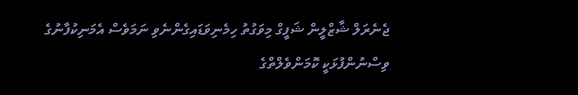ޖެނެރަލް ޝާޒްލީން ޝަފީގް މިވަގުތު ހިމެނިވަޑައިގެންނެވި ނަމަވެސް އެމަނިކުފާނުގެ ވިސްނުންފުޅަކީ ކޮމަންވެލްތްގެ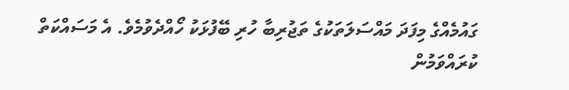ގައުމެއްގެ މިފަދަ މައްސަލަތަކުގެ ތަޖުރިބާ ހުރި ބޭފުޅަކު ހޯއްދެވުމެވެ. އެ މަސައްކަތް ކުރައްވަމުން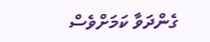ގެންދަވާ ކަމަށްވެސް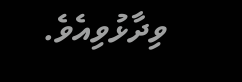ވިދާޅުވިއެވެ.